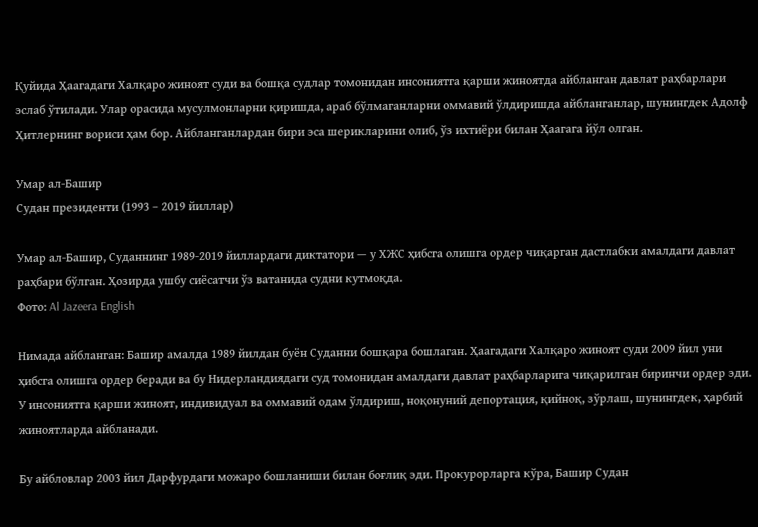Қуйида Ҳаагадаги Халқаро жиноят суди ва бошқа судлар томонидан инсониятга қарши жиноятда айбланган давлат раҳбарлари эслаб ўтилади. Улар орасида мусулмонларни қиришда, араб бўлмаганларни оммавий ўлдиришда айбланганлар, шунингдек Адолф Ҳитлернинг вориси ҳам бор. Айбланганлардан бири эса шерикларини олиб, ўз ихтиёри билан Ҳаагага йўл олган.

Умар ал-Башир
Судан президенти (1993 – 2019 йиллар)

Умар ал-Башир, Суданнинг 1989-2019 йиллардаги диктатори — у ХЖС ҳибсга олишга ордер чиқарган дастлабки амалдаги давлат раҳбари бўлган. Ҳозирда ушбу сиёсатчи ўз ватанида судни кутмоқда.
Фото: Al Jazeera English

Нимада айбланган: Башир амалда 1989 йилдан буён Суданни бошқара бошлаган. Ҳаагадаги Халқаро жиноят суди 2009 йил уни ҳибсга олишга ордер беради ва бу Нидерландиядаги суд томонидан амалдаги давлат раҳбарларига чиқарилган биринчи ордер эди. У инсониятга қарши жиноят, индивидуал ва оммавий одам ўлдириш, ноқонуний депортация, қийноқ, зўрлаш, шунингдек, ҳарбий жиноятларда айбланади.

Бу айбловлар 2003 йил Дарфурдаги можаро бошланиши билан боғлиқ эди. Прокурорларга кўра, Башир Судан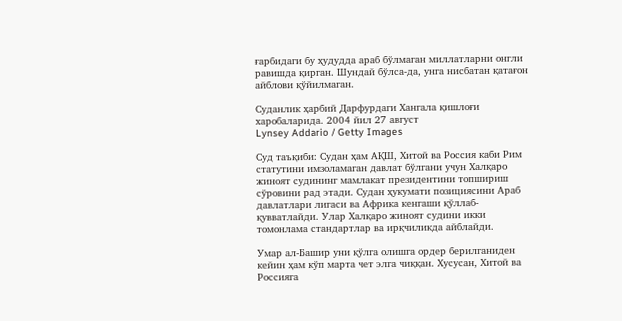ғарбидаги бу ҳудудда араб бўлмаган миллатларни онгли равишда қирган. Шундай бўлса-да, унга нисбатан қатағон айблови қўйилмаган.

Суданлик ҳарбий Дарфурдаги Хангала қишлоғи харобаларида. 2004 йил 27 август
Lynsey Addario / Getty Images

Суд таъқиби: Судан ҳам АҚШ, Хитой ва Россия каби Рим статутини имзоламаган давлат бўлгани учун Халқаро жиноят судининг мамлакат президентини топшириш сўровини рад этади. Судан ҳукумати позициясини Араб давлатлари лигаси ва Африка кенгаши қўллаб-қувватлайди. Улар Халқаро жиноят судини икки томонлама стандартлар ва ирқчиликда айблайди.

Умар ал-Башир уни қўлга олишга ордер берилганиден кейин ҳам кўп марта чет элга чиққан. Хусусан, Хитой ва Россияга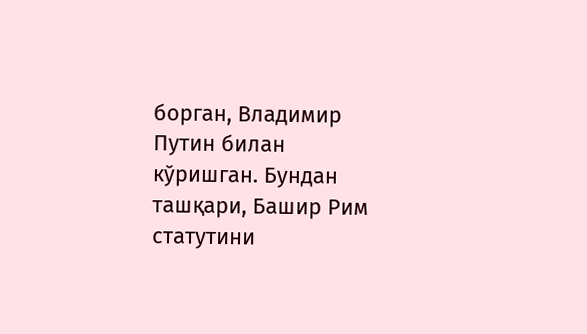борган, Владимир Путин билан кўришган. Бундан ташқари, Башир Рим статутини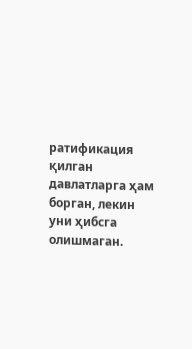ратификация қилган давлатларга ҳам борган, лекин уни ҳибсга олишмаган.